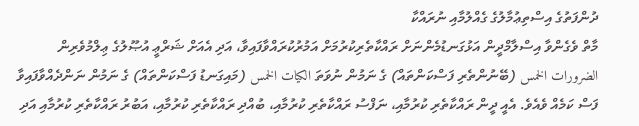ދުންފަތުގެ އިސްތިޢުމާލުގެ ގެއްލުމާއި ނުރައްކާ
މާތް ވެގެންވާ އިސްލާމްދީން އަޅުގަނޑުމެންނަށް ރައްކާތެރިކުރުމަށް އަމުރުކުރައްވާފައިވާ، އަދި އެއަށް ޝަރްޢީ އުޞޫލުގެ ޢިލްމުވެރިން الضرورات الخمس (ބޭނުންތެރި ފަސްކަންތައް) ގެ ނަމުން ނުވަތަ الكيات الخمس (މައިގަނޑު ފަސްކަންތައް) ގެ ނަމުން ނަންދެއްވާފައިވާ ފަސް ކަމެއް ވެއެވެ. އެއީ ދީން ރައްކާތެރި ކުރުމާއި، ނަފްސު ރައްކާތެރި ކުރުމާއި، ބުއްދި ރައްކާތެރި ކުރުމާއި، އަބުރު ރައްކާތެރި ކުރުމާއި އަދި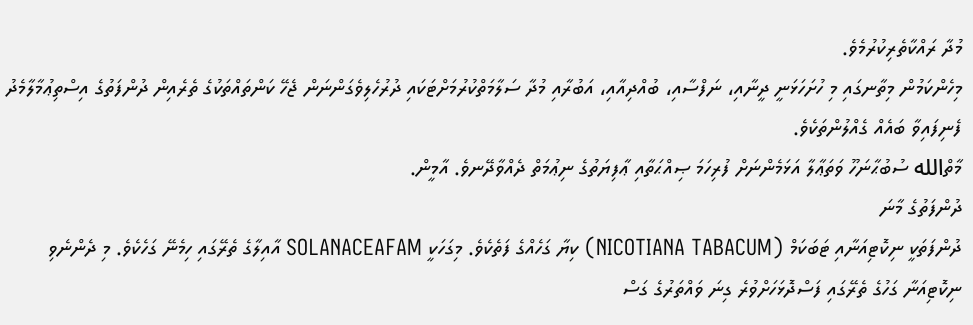މުދާ ރައްކާތެރިކުރުމެވެ.
މިހެންކަމުން މިތާނގައި މި ހުށަހަޅަނީ ދީނާއި، ނަފްސާއި، ބުއްދިއާއި، އަބުރާއި މުދާ ސަލާމަތްކުރުމަށްޓަކައި ދުރުހެލިވެގަންނަން ޖެހޭ ކަންތައްތަކުގެ ތެރެއިން ދުންފަތުގެ އިސްތިޢުމާލާމެދު ފެނިފައިވާ ބައެއް ގެއްލުންތަކެވެ.
މާތްالله ސުބުޙާނަހޫ ވަތަޢާލާ އަޅަމެންނަށް ފުރިހަމަ ޞިއްޙަތާއި ޢާފިޔަތުގެ ނިޢުމަތް ދެއްވާދޭނވެ. އާމީން.
ދުންފަތުގެ މާނަ
ދުންފަތަކީ ނިކޮޓިއަނާއި ޓަބަކަމް (NICOTIANA TABACUM) ކިޔާ ގަހެއްގެ ފަތެކެވެ. މިގަހަކީ SOLANACEAFAM އާއިލާގެ ތެރޭގައި ހިމެނޭ ގަހެކެވެ. މި ދެންނެވި ނިކޮޓިއަނާ ގަހުގެ ތެރޭގައި ފަސްދޮޅަހަށްވުރެ ގިނަ ވައްތަރުގެ ގަސް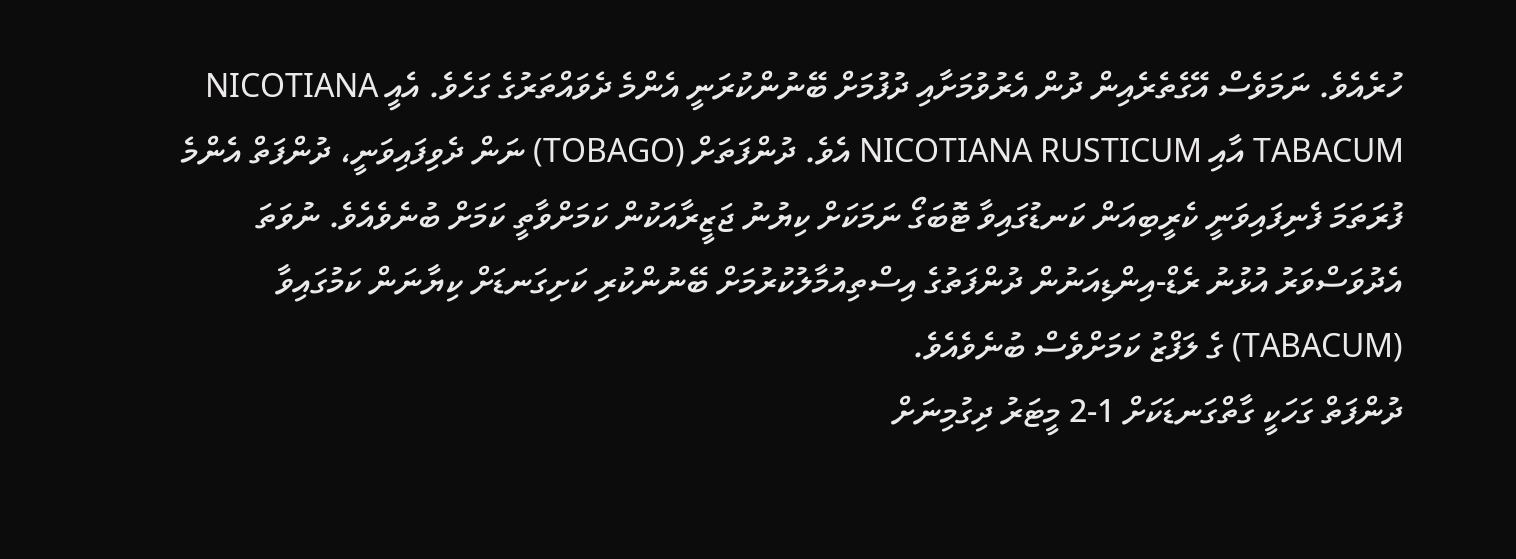ހުރެއެވެ. ނަމަވެސް އޭގެތެރެއިން ދުން އެރުވުމަށާއި ދުފުމަށް ބޭނުންކުރަނީ އެންމެ ދެވައްތަރުގެ ގަހެވެ. އެއީ NICOTIANA TABACUM އާއި NICOTIANA RUSTICUM އެވެ. ދުންފަތަށް (TOBAGO) ނަން ދެވިފައިވަނީ، ދުންފަތް އެންމެ ފުރަތަމަ ފެނިފައިވަނީ ކެރީބިއަން ކަނޑުގައިވާ ޓޮބަގޯ ނަމަކަށް ކިޔުނު ޖަޒީރާއަކުން ކަމަށްވާތީ ކަމަށް ބުނެވެއެވެ. ނުވަތަ އެދުވަސްވަރު އުޅުނު ރެޑް-އިންޑިއަނުން ދުންފަތުގެ އިސްތިއުމާލުކުރުމަށް ބޭނުންކުރި ކަށިގަނޑަށް ކިޔާނަން ކަމުގައިވާ (TABACUM) ގެ ލަފްޒު ކަމަށްވެސް ބުނެވެއެވެ.
ދުންފަތް ގަހަކީ ގާތްގަނޑަކަށް 1-2 މީޓަރު ދިގުމިނަށް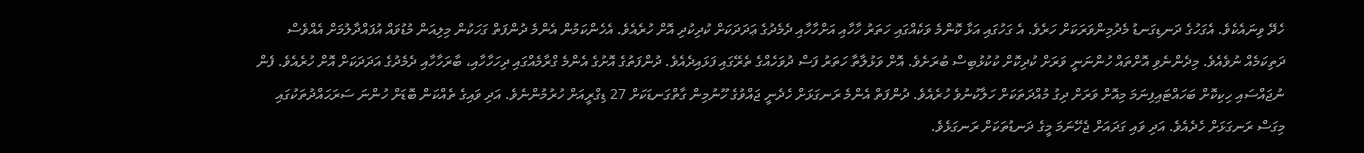ހެދޭ ވިނައެކެވެ. އެގަހުގެ ދަނޑިގަނޑު މެދުމިންވަރަކަށް ހަރެވެ. އެ ގަހުގައި އަޅާ ކޮންމެ ވަކެއްގައި ހަތަރު ހާހާއި އަށްހާހާއި ދެމެދުގެ ޢަދަދަކަށް ކުދިކުދި އޮށް ހުރެއެވެ. އެހެންކަމުން އެންމެ ދުންފަތް ގަހަކުން މިލިއަން މުޑުވައް އުފައްދާލުމަށް އެއްވެސް ދަތިކަމެއް ނުވެއެވެ. މިދެންނެވި އޮށްތައް ހުންނަނީ ވަރަށް ކުދިކޮށް ކުކުޅުބިސް ބުރަށެވެ. އޮށް ވަޅުލާތާ ހަތަރު ފަސް ދުވަހެއްގެ ތެރޭގައި ފަޅައިދެއެވެ. ދުންފަތުގެ އޮށުގެ އެންމެ ގްރާމެއްގައި ދިހަހާހާއި، ބާރަހާހާއި ދެމެދުގެ އަދަދަކަށް އޮށް ހުރެއެވެ. ފެން ނުޖައްސައި ހިކިކޮށް ބަހައްޓައިފިނަމަ މިއޮށް ވަރަށް ދިގު މުއްދަތަކަށް ހަލާކުނުވެ ހުރެއެވެ. ދުންފަތް އެންމެ ރަނގަޅަށް ހެދެނީ ޖައްވުގެ ހޫނުމިން ގާތްގަނޑަކަށް 27 ޑިގްރީއަށް ހުރުމުންނެވެ. އަދި ވައިގެ ތެއްކަން ބޮޑަށް ހުންނަ ސަރަޙައްދުތަކުގައި މިގަސް ރަނގަޅަށް ހެދެއެވެ. އަދި ވައި ގަދައަށް ޖެހޭނަމަ މީގެ ދަނޑުތަކަށް ރަނގަޅެވެ.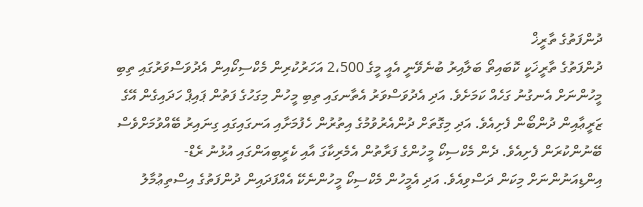ދުންފަތުގެ ތާރީޚް
ދުންފަތުގެ ތާރީޚަކީ ކޮބައިތޯ ބަލާއިރު ބުނެވޭނީ އެއީ މީގެ 2،500 އަހަރުކުރިން މެކްސިކޯއިން އެދުވަސްވަރުގައި ތިބި މީހުންނަށް އެނގުނު ގަހެއް ކަމަށެވެ. އަދި އެދުވަސްވަރު އެތާނގައި ތިބި މީހުން މިގަހުގެ ފަތުން ޕައިޕް ހަދައިގެން އޭގެ ޒަރީޢާއިން ދުންބޯން ފެށިއެވެ. އަދި މިގޮތަށް ދުންއެރުވުމުގެ އިތުރުން ހެފުމަށާއި އަނގައިގައި ގިނައިރު ބޭއްވުމަށްވެސް ބޭނުންކުރަން ފެށިއެވެ. ދެން މެކްސިކޯ މީހުންގެ ފަރާތުން އެމެރިކާގަ އާއި ކެރީބިއަންގައި އުޅުނު ރެޑް-އިންޑިއަނުންނަށް މިކަން ދަސްވިއެވެ. އަދި އެމީހުން މެކްސިކޯ މީހުންނެކޭ އެއްފަދައިން ދުންފަތުގެ އިސްތިޢުމާލު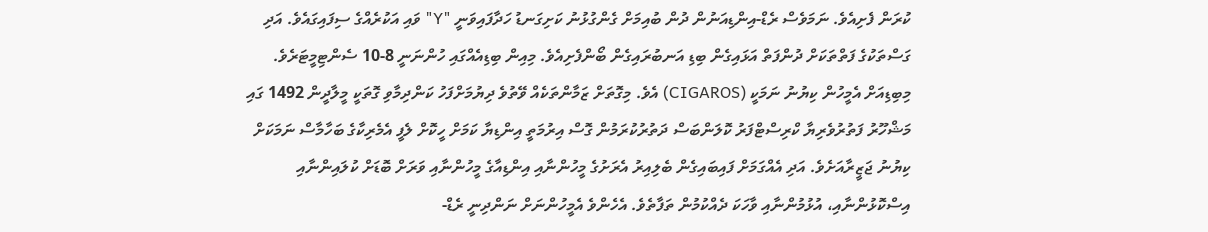ކުރަން ފެށިއެވެ. ނަމަވެސް ރެޑް-އިންޑިއަނުން ދުން ބުއިމަށް ގެންގުޅުނު ކަށިގަނޑު ހަދާފައިވަނީ "Y" ވައި އަކުރެއްގެ ސިފައިގައެވެ. އަދި ގަސްތަކުގެ ފަތްތަކަށް ދުންފަތް އަޅައިގެން ބިޑި އަނބުރައިގެން ބޯންފެށިއެވެ. މިއިން ބިޑިއެއްގައި ހުންނަނީ 8-10 ސެންޓިމީޓަރެވެ. މިބިޑިއަށް އެމީހުން ކިޔުނު ނަމަކީ (CIGAROS) އެވެ. މިގޮތަށް ޒަމާންތަކެއް ވޭތުވެ ދިޔުމަށްފަހު ކަންދިމާވި ގޮތަކީ މީލާދީން 1492 ގައި މަޝްހޫރު ފަތުރުވެރިޔާ ކްރިސްޓްފަރު ކޮލަންބަސް ދަތުރުކުރަމުން ގޮސް އިރުމަތީ އިންޑިޔާ ކަމަށް ހީކޮށް ލެފީ އެމެރިކާގެ ބަހާމާސް ނަމަކަށް ކިޔުނު ޖަޒީރާއަށެވެ. އަދި އެއްގަމަށް ފައިބައިގެން ބެލިއިރު އެރަށުގެ މީހުންނާއި އިންޑިއާގެ މީހުންނާއި ވަރަށް ބޮޑަށް ކުލައިންނާއި އިސްކޮޅުންނާއި، އުޅުމުންނާއި ވާހަކަ ދެއްކުމުން ތަފާތެވެ. އެހެންވެ އެމީހުންނަށް ނަންދިނީ ރެޑް-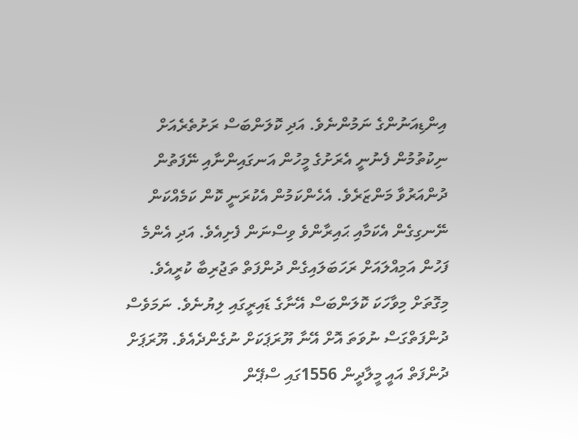އިންޑިއަނުންގެ ނަމުންނެވެ. އަދި ކޮލަންބަސް ރަށުތެރެއަށް ނިކުތުމުން ފެނުނީ އެރަށުގެ މީހުން އަނގައިންނާއި ނޭފަތުން ދުންއަރުވާ މަންޒަރެވެ. އެހެންކަމުން އެކުރަނީ ކޮން ކަމެއްކަން ނޭނގިގެން އެކަމާއި ޙައިރާންވެ ވިސްނަން ފެށިއެވެ. އަދި އެންމެ ފަހުން އަމިއްލައަށް ރަހަބަލައިގެން ދުންފަތް ތަޖުރިބާ ކުރީއެވެ. މިގޮތަށް މިވާހަކަ ކޮލަންބަސް އޭނާގެ ޑައިރީގައި ލިޔުނެވެ. ނަމަވެސް ދުންފަތްގަސް ނުވަތަ އޮށް އޭނާ ޔޫރަޕަކަށް ނުގެންދެއެވެ. ޔޫރަޕަށް ދުންފަތް އައީ މީލާދީން 1556ގައި ސްޕޭން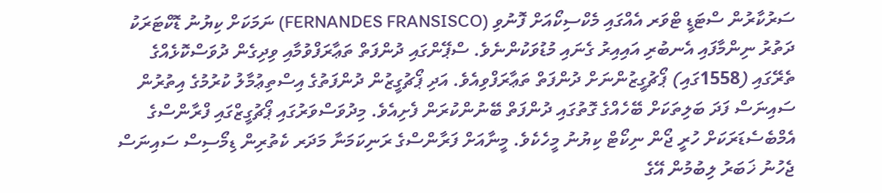ސަރުކާރުން ސްޓަޑީ ޓްވަރ އެއްގައި މެކްސިކޯއަށް ފޮނުވި (FERNANDES FRANSISCO) ނަމަކަށް ކިޔުނު ޑޮކްޓަރަކު ދަތުރު ނިންމާފައި އެނބުރި އައިއިރު ގެނައި މުޑުވަކުންނެވެ. ސްޕޭންގައި ދުންފަތް ތަޢާރަފްވުމާއި ވިދިގެން ދުވަސްކޮޅެއްގެ ތެރޭގައި (1558ގައި) ޕޯޗުގީޒުންނަށް ދުންފަތް ތަޢާރަފްވިއެވެ. އަދި ޕޯޗުގީޒުން ދުންފަތުގެ އިސްތިޢުމާލު ކުރުމުގެ އިތުރުން ސައިނަސް ފަދަ ބަލިތަކަށް ބޭހެއްގެ ގޮތުގައި ދުންފަތް ބޭނުންކުރަން ފެށިއެވެ. މިދުވަސްވަރުގައި ޕޯޗުގީޒްގައި ފްރާންސްގެ އެމްބެސެޑަރަކަށް ހުރީ ޖޯން ނިކޯޓް ކިޔުނު މީހެކެވެ. މީނާއަށް ފަރާންސްގެ ރަނިކަމަނާ މަދަރ ކެތުރިން ޑިމޯސިސް ސައިނަސް ޖެހުނު ޚަބަރު ލިބުމުން އޭގެ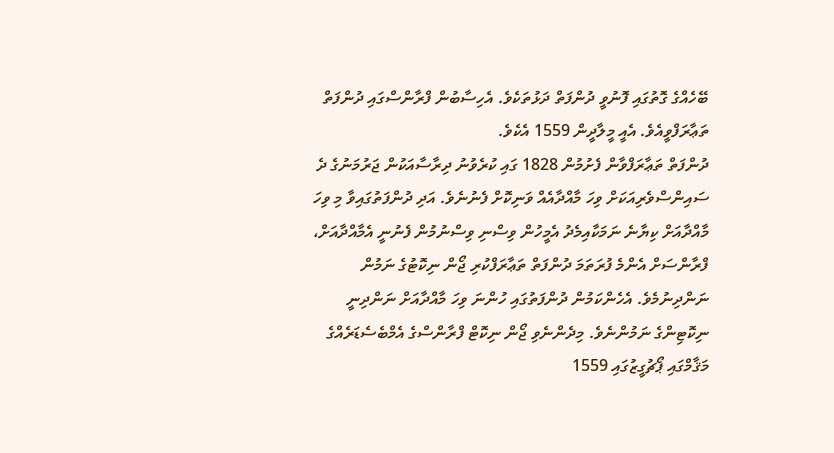ބޭހެއްގެ ގޮތުގައި ފޮނުވީ ދުންފަތް ދަޅުތަކެވެ. އެހިސާބުން ފްރާންސްގައި ދުންފަތް ތަޢާރަފްވީއެވެ. އެއީ މީލާދީން 1559 އެކެވެ.
ދުންފަތް ތަޢާރަފްވާން ފެށުމުން 1828 ގައި ކުރެވުނު ދިރާސާއަކުން ޖަރުމަނުގެ ދެ ސައިންސްވެރިއަކަށް ވިހަ މާއްދާއެއް ވަނިކޮށް ފެނުނެވެ. އަދި ދުންފަތުގައިވާ މި ވިހަ މާއްދާއަށް ކިޔާނެ ނަމަކާއިމެދު އެމީހުން ވިސްނި ވިސްނުމުން ފެނުނީ އެމާއްދާއަށް، ފްރާންސަށް އެންމެ ފުރަތަމަ ދުންފަތް ތަޢާރަފްކުރި ޖޯން ނިކޮޓުގެ ނަމުން ނަންދިނުމެވެ. އެހެންކަމުން ދުންފަތުގައި ހުންނަ ވިހަ މާއްދާއަށް ނަންދިނީ ނިކޮޓިންގެ ނަމުންނެވެ. މިދެންނެވި ޖޯން ނިކޮޓް ފްރާންސްގެ އެމްބެސެޑަރެއްގެ މަޤާމްގައި ޕޯޗުގީޒުގައި 1559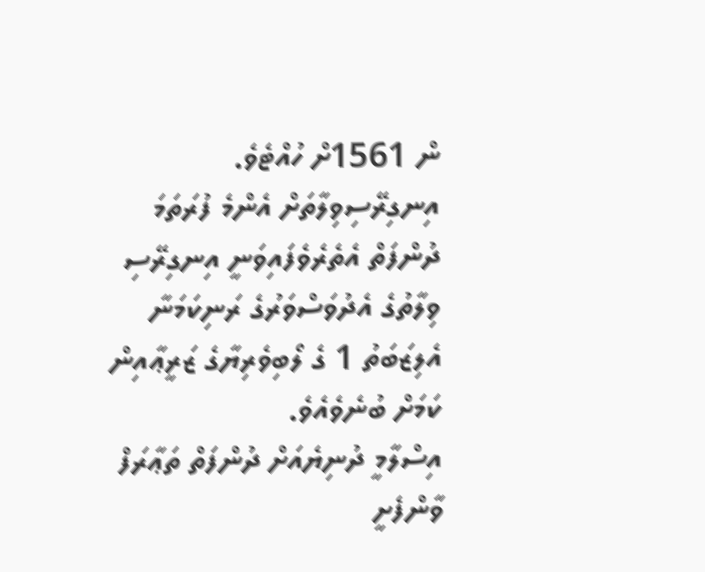ން 1561ށް ހުއްޓެވެ.
އިނގިރޭސިވިލާތަށް އެންމެ ފުރަތަމަ ދުންފަތް އެތެރެވެފައިވަނީ އިނގިރޭސި ވިލާތުގެ އެދުވަސްވަރުގެ ރަނިކަމަނާ އެލިޒަބަތު 1 ގެ ލޯބިވެރިޔާގެ ޒަރީޢާއިން ކަމަށް ބުނެވެއެވެ.
އިސްލާމީ ދުނިޔެއަށް ދުންފަތް ތަޢާރަފް ވާންފެށީ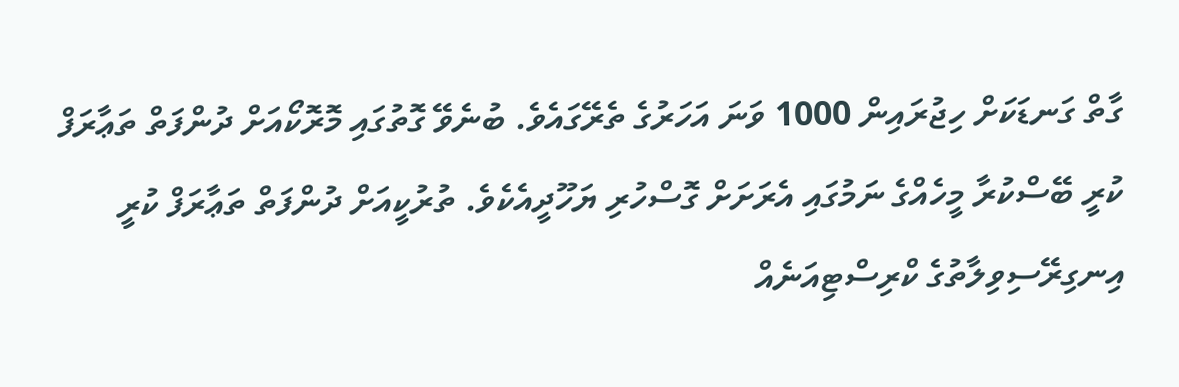ގާތް ގަނޑަކަށް ހިޖުރައިން 1000 ވަނަ އަހަރުގެ ތެރޭގައެވެ. ބުނެވޭ ގޮތުގައި މޮރޮކޯއަށް ދުންފަތް ތަޢާރަފް ކުރީ ބޭސްކުރާ މީހެއްގެ ނަމުގައި އެރަށަށް ގޮސްހުރި ޔަހޫދީއެކެވެ. ތުރުކީއަށް ދުންފަތް ތަޢާރަފް ކުރީ އިނގިރޭސިވިލާތުގެ ކްރިސްޓިއަނެއް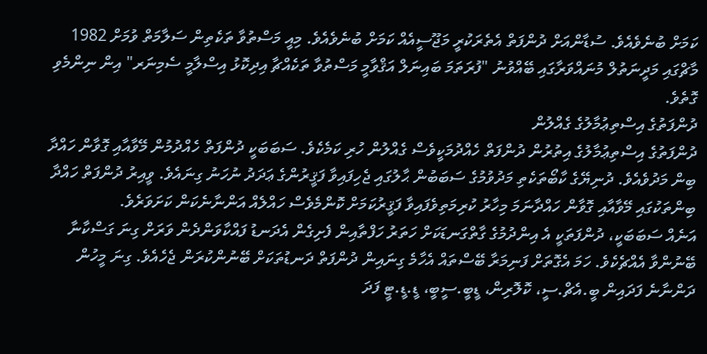ކަމަށް ބުނެވެއެވެ. ސުޑާންއަށް ދުންފަތް އެތެރަކުރީ މަޖޫސީއެއް ކަމަށް ބުނެވެއެވެ. މިއީ މަސްތުވާ ތަކެތިން ސަލާމަތް ވުމަށް 1982 މާޗްގައި މަދީނަތުލް މުނައްވަރާގައި ބޭއްވުނު "ފުރަތަމަ ބައިނަލް އަޤްވާމީ މަސްތުވާ ތަކެއްޗާ އިދިކޮޅު އިސްލާމީ ސެމިނަރ" އިން ނިންމެވި ގޮތެވެ.
ދުންފަތުގެ އިސްތިޢުމާލުގެ ގެއްލުން
ދުންފަތުގެ އިސްތިޢުމާލުގެ އިތުރުން ދުންފަތް ހެއްދުމަކީވެސް ގެއްލުން ހުރި ކަމެކެވެ. ސަބަބަކީ ދުންފަތް ހެއްދުމުން މޭވާއާއި ގޮވާން ހައްދާ ބިން މަދުވެއެވެ. ދުނިޔޭގެ ކާބޯތަކެތި މަދުވުމުގެ ސަބަބުން ޙާލުގައި ޖެހިފައިވާ ފަޤީރުންގެ ޢަދަދު ނުހަނު ގިނައެވެ. ވީއިރު ދުންފަތް ހައްދާ ބިންތަކުގައި މޭވާއާއި ގޮވާން ހައްދާނަމަ މިހާރު ކުރިމަތިވެފައިވާ ފަޤީރުކަމަށް ކޮންމެވެސް ހައްލެއް އަންނާނެކަން ކަށަވަރެވެ.
އަނެއް ސަބަބަކީ، ދުންފަތަކީ އެ އިންދުމުގެ ގާތްގަނޑަކަށް ހަތަރު ހަފްތާއިން ފެށިގެން އެދަނޑު ފައްކާވަންދެން ވަރަށް ގިނަ ގަސްކާނާ ބޭނުންވާ އެއްޗެކެވެ. ހަމަ އެގޮތަށް ފަނިމަރާ ބޭސްތައް އެހާމެ ގިނައިން ދުންފަތް ދަނޑުތަކަށް ބޭނުންކުރަން ޖެހެއެވެ. ގިނަ މީހުން ދަންނާނެ ފަދައިން ބީ.އެޗް.ސީ، ކޮލޮރިން، ޑީބީ.ސީބީ، ޑީ.ޑީ.ޓީ ފަދަ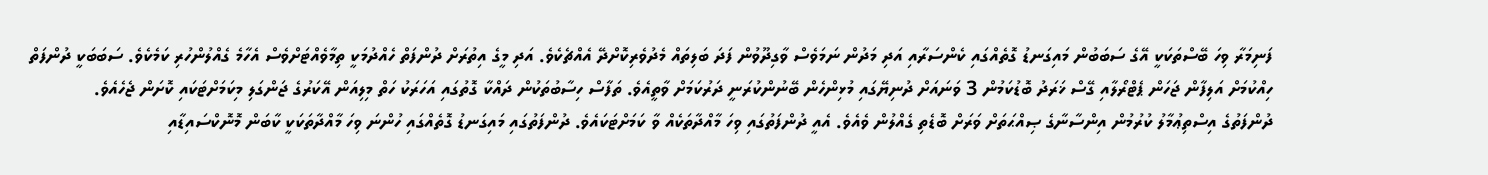ފަނިމަރާ ވިހަ ބޭސްތަކަކީ އޭގެ ސަބަބުން މައިގަނޑު ގޮތެއްގައި ކެންސަރާއި އަދި މަދުން ނަމަވެސް ވާގިދޫވުން ފަދަ ބަލިތައް މެދުވެރިކޮށްދޭ އެއްޗެކެވެ. އަދި މީގެ އިތުރަށް ދުންފަތް ހެއްދުމަކީ ތިމާވެއްޓަށްވެސް އެހާމެ ގެއްލުންހުރި ކަމެކެވެ. ސަބަބަކީ ދުންފަތް ހިއްކުމަށް އަލިފާން ޖަހަން ޕެޓްރޯލާއި ގޭސް ޚަރަދު ބޮޑުކަމުން 3 ވަނައަށް ދުނިޔޭގައި މުޅިންހެން ބޭނުންކުރަނީ ދަރުކަމަށް ވާތީއެވެ. ތަފާސް ހިސާބުތަކުން ދައްކާ ގޮތުގައި އަހަރަކު ހަތް މިލިއަން އޭކަރުގެ ޖަންގަލި މިކަމަށްޓަކައި ކޮށަން ޖެހެއެވެ.
ދުންފަތުގެ އިސްތިޢުމާލު ކުރުމުން އިންސާނާގެ ޞިއްޙަތަށް ވަރަށް ބޮޑެތި ގެއްލުން ވެއެވެ. އެއީ ދުންފަތުގައި ވިހަ މާއްދާތަކެއް ވާ ކަމަށްޓަކައެވެ. ދުންފަތުގައި މައިގަނޑު ގޮތެއްގައި ހުންނަ ވިހަ މާއްދާތަކަކީ ކާބަން މޮނޮކްސައިޑާއި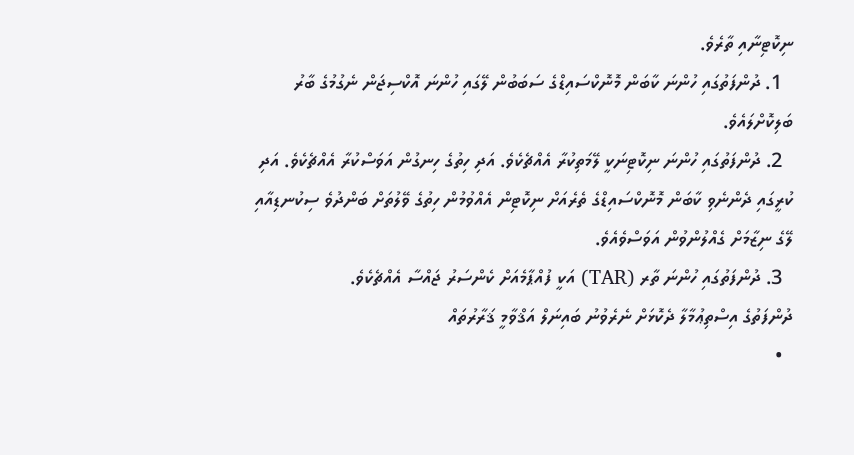ނިކޮޓިނާއި ތާރެވެ.
  1. ދުންފަތުގައި ހުންނަ ކާބަން މޮނޮކްސައިޑްގެ ސަބަބުން ލޭގައި ހުންނަ އޮކްސިޖަން ނެގުމުގެ ބާރު ބަލިކޮށްލައެވެ.
  2. ދުންފަތުގައި ހުންނަ ނިކޮޓިނަކީ ލޭމަތިކުރާ އެއްޗެކެވެ. އަދި ހިތުގެ ހިނގުން އަވަސްކުރާ އެއްޗެކެވެ. އަދި ކުރީގައި ދެންނެވި ކާބަން މޮނޮކްސައިޑްގެ ތެރެއަށް ނިކޮޓިން އެއްވުމުން ހިތުގެ ވޭލުތަށް ބަންދުވެ ސިކުނޑިއާއި ލޭގެ ނިޒާމަށް ގެއްލުންވުން އަވަސްވެއެވެ.
  3. ދުންފަތުގައި ހުންނަ ތާރ (TAR) އަކީ ފުއްޕާމެއަށް ކެންސަރު ޖައްސާ އެއްޗެކެވެ.
ދުންފަތުގެ އިސްތިޢުމާލާ ދެކޮޅަށް ނެރެވުނު ބައިނަލް އަޤްވާމީ ޤަރާރުތައް
  •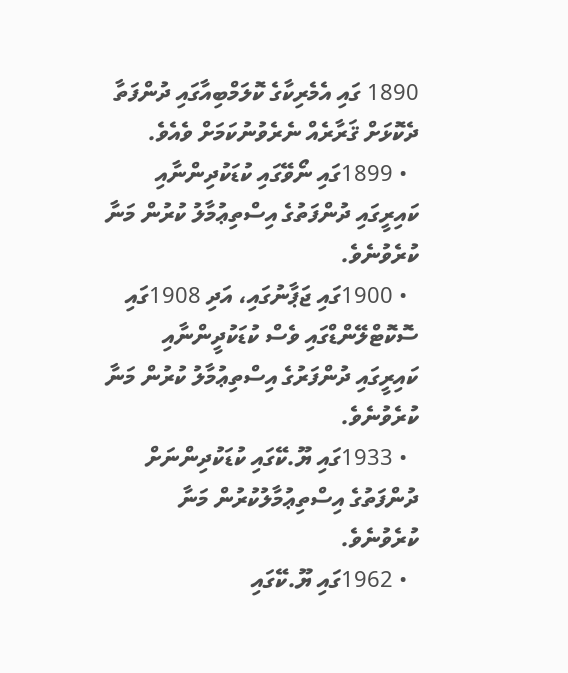1890 ގައި އެމެރިކާގެ ކޮލަމްބިއާގައި ދުންފަތާ ދެކޮޅަށް ޤަރާރެއް ނެރެވުނުކަމަށް ވެއެވެ.
  • 1899ގައި ނޯވޭގައި ކުޑަކުދިންނާއި ކައިރީގައި ދުންފަތުގެ އިސްތިޢުމާލު ކުރުން މަނާ ކުރެވުނެވެ.
  • 1900ގައި ޖަޕާނުގައި، އަދި 1908ގައި ސޮކޮޓްލޭންޑްގައި ވެސް ކުޑަކުދީންނާއި ކައިރީގައި ދުންފަރުގެ އިސްތިޢުމާލު ކުރުން މަނާ ކުރެވުނެވެ.
  • 1933ގައި ޔޫ.ކޭގައި ކުޑަކުދިންނަށް ދުންފަތުގެ އިސްތިޢުމާލުކުރުން މަނާ ކުރެވުނެވެ.
  • 1962ގައި ޔޫ.ކޭގައި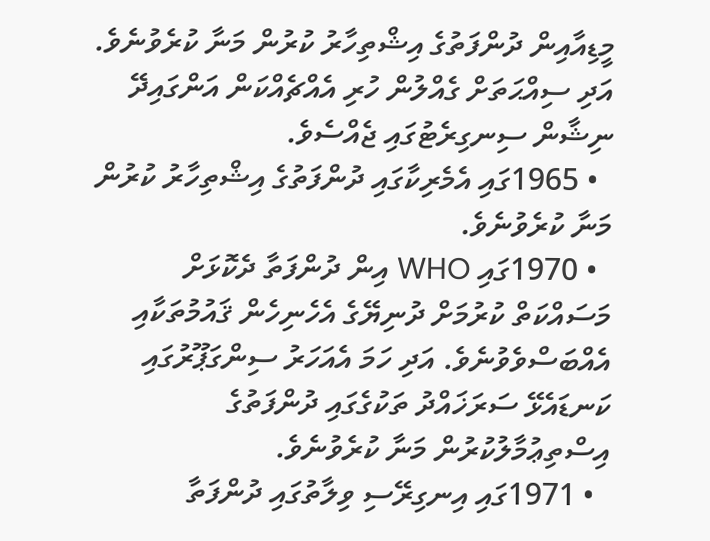މީޑިއާއިން ދުންފަތުގެ އިޝްތިހާރު ކުރުން މަނާ ކުރެވުނެވެ. އަދި ސިއްޙަތަށް ގެއްލުން ހުރި އެއްޗެއްކަން އަންގައިދޭ ނިޝާން ސިނގިރެޓުގައި ޖެއްސެވެ.
  • 1965ގައި އެމެރިކާގައި ދުންފަތުގެ އިޝްތިހާރު ކުރުން މަނާ ކުރެވުނެވެ.
  • 1970ގައި WHO އިން ދުންފަތާ ދެކޮޅަށް މަސައްކަތް ކުރުމަށް ދުނިޔޭގެ އެހެނިހެން ޤައުމުތަކާއި އެއްބަސްވެވުނެވެ. އަދި ހަމަ އެއަހަރު ސިންގަޕޫރުގައި ކަނޑައެޅޭ ސަރަޚައްދު ތަކުގެގައި ދުންފަތުގެ އިސްތިޢުމާލުކުރުން މަނާ ކުރެވުނެވެ.
  • 1971ގައި އިނގިރޭސި ވިލާތުގައި ދުންފަތާ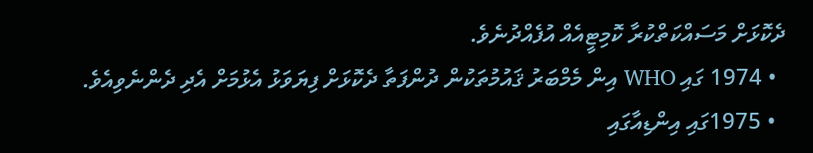ދެކޮޅަށް މަސައްކަތްކުރާ ކޮމިޓީއެއް އުފެއްދުނެވެ.
  • 1974 ގައި WHO އިން މެމްބަރު ޤައުމުތަކުން ދުންފަތާ ދެކޮޅަށް ފިޔަވަޅު އެޅުމަށް އެދި ދެންނެވިއެވެ.
  • 1975ގައި އިންޑިއާގައި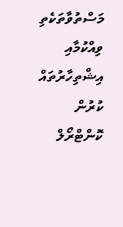މަސްތުވާތަކެތި ވިއްކުމާއި އިޝްތިހާރުތައް ކުރުން ކޮންޓްރޯލް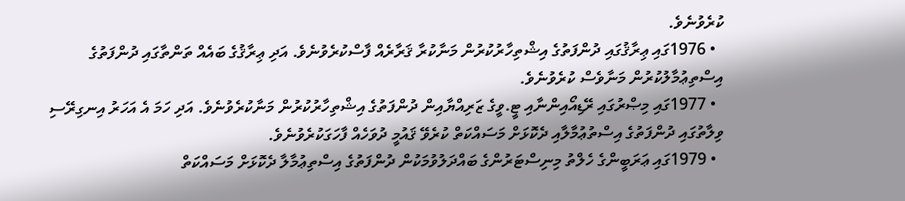ކުރެވުނެވެ.
  • 1976ގައި ޢިރާޤުގައި ދުންފަތުގެ އިޝްތިހާރުކުރުން މަނާކުރާ ޤަރާރެއް ފާސްކުރެވުނެވެ. އަދި ޢިރާޤުގެ ބައެއް ތަންތާގައި ދުންފަތުގެ އިސްތިޢުމާލުކުރުން މަނާވެސް ކުރެވުނެވެ.
  • 1977ގައި މިޞްރުގައި ރޭޑިއޯއިންނާއި ޓީ.ވީގެ ޒަރިއްޔާއިން ދުންފަތުގެ އިޝްތިހާރުކުރުން މަނާކުރެވުނެވެ. އަދި ހަމަ އެ އަހަރު އިނގިރޭސި ވިލާތުގައި ދުންފަތުގެ އިސްތުޢުމާލާއި ދެކޮޅަށް މަސައްކަތް ކުރެވޭ ޤައުމީ ދުވަހެއް ފާހަގަކުރެވުނެވެ.
  • 1979ގައި ޢަރަބީންގެ ހެލްތު މިނިސްޓަރުންގެ ބައްދަލުވުމަކުން ދުންފަތުގެ އިސްތިޢުމާލާ ދެކޮޅަށް މަސައްކަތް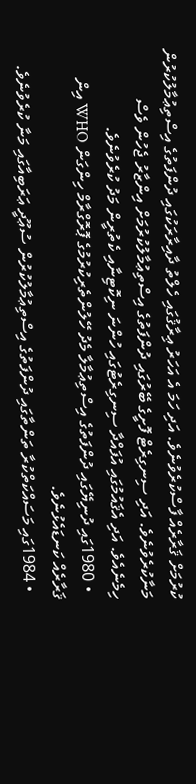ކުރުމަށް ޤަރާރެއް ފާސްކުރެވުނެވެ. އަދި ހަމަ އެ އަހަރު ޢިރާޤުގައި ހެލްތު ދާއިރާރަކުގައި ދުންފަތުގެ އިސްތިޢުމާލުކުރުން މަނާކުރެވުނެވެ. އަދި ސިނގިރެޓް ފޮށީގެ ބޭރުގައި ދުންފަތުގެ އިސްތިޢުމާލުކުރުމަށް އިންޒާރު ޖެހުން ވެސް ހިމެނެއެވެ. އަދި އެޤައުމުގައި އުފައްދާ ސިނގިރެޓުގައި ހުންނަ ނިކޮޓިނާއި ކެތުރީން މަދު ކުރެވުނެވެ.
  • 1980ގައި ދުނިޔޭގައި ދުންފަތުގެ އިސްތިޢުމާލާ މެދު ހޭލުންތެރިކުރުމުގެ ޕޮރޮގްރާމް ހިންގަން WHO އިން ޤަރާރެއް ކަނޑައެޅުނެވެ.
  • 1984ގައި މަސައްކަތްކުރާ ތަންތާގައި ދުންފަތުގެ އިސްތިޢުމާލުކުރުން ސުޢޫދީ ޢަރަބިއާގައި މަނާ ކުރެވުނެވެ.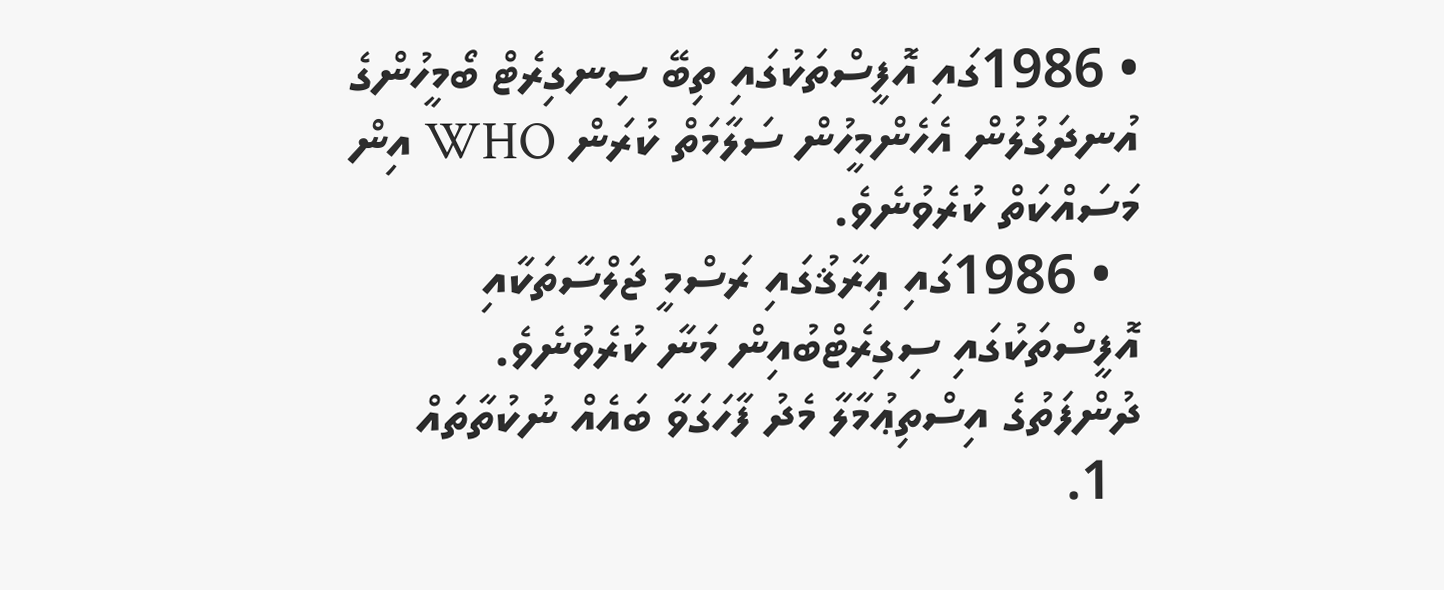• 1986ގައި އޮފީސްތަކުގައި ތިބޭ ސިނގިރެޓް ބޯމީހުންގެ އުނދަގުލުން އެހެންމީހުން ސަލާމަތް ކުރަން WHO އިން މަސައްކަތް ކުރެވުނެވެ.
  • 1986ގައި ޢިރާޤުގައި ރަސްމީ ޖަލްސާތަކާއި އޮފީސްތަކުގައި ސިގިރެޓްބުއިން މަނާ ކުރެވުނެވެ.
ދުންފަތުގެ އިސްތިޢުމާލާ މެދު ފާހަގަވާ ބައެއް ނުކުތާތައް
  1.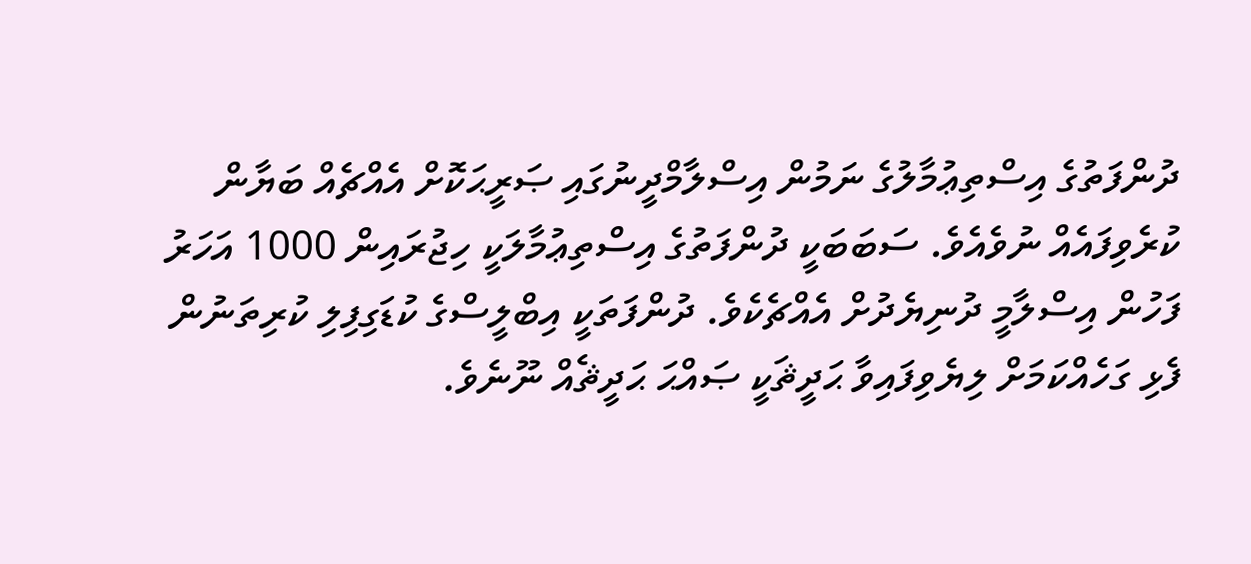ދުންފަތުގެ އިސްތިޢުމާލުގެ ނަމުން އިސްލާމްދީނުގައި ޞަރީޙަކޮށް އެއްޗެއް ބަޔާން ކުރެވިފައެއް ނުވެއެވެ. ސަބަބަކީ ދުންފަތުގެ އިސްތިޢުމާލަކީ ހިޖުރައިން 1000 އަހަރު ފަހުން އިސްލާމީ ދުނިޔެދުށް އެއްޗެކެވެ. ދުންފަތަކީ އިބްލީސްގެ ކުޑަގިފިލި ކުރިތަނުން ފެޅި ގަހެއްކަމަށް ލިޔެވިފައިވާ ޙަދީޘަކީ ޞައްޙަ ޙަދީޘެއް ނޫނެވެ.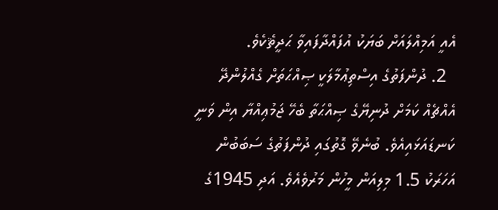އެއީ އަމިއްލައަށް ބަޔަކު އުފައްދާފައިވާ ޙަދީޘެކެވެ.
  2. ދުންފަތުގެ އިސްތިޢުމާލަކީ ޞިއްޙަތަށް ގެއްލުންދޭ އެއްޗެއް ކަމަށް ދުނިޔޭގެ ޞިއްޙަތާ ބެހޭ ޖަމުޢިއްޔާ އިން ވަނީ ކަނޑައަޅައިއެވެ. ބުނެވޭ ގޮތުގައި ދުންފަތުގެ ސަބަބުން އަހަރަކު 1.5 މިލިއަން މީހުން މަރުވެއެވެ. އަދި 1945ގެ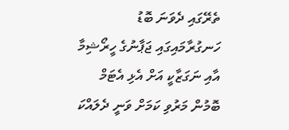ތެރޭގައި ދެވަނަ ބޮޑު ހަނގުރާމައިގައި ޖަޕާނުގެ ހީރޯޝިމާ އާއި ނަގަޒާކީ އަށް އެޅި އެޓަމް ބޮމުން މަރުވި ކަމަށް ވަނީ ދެލައްކަ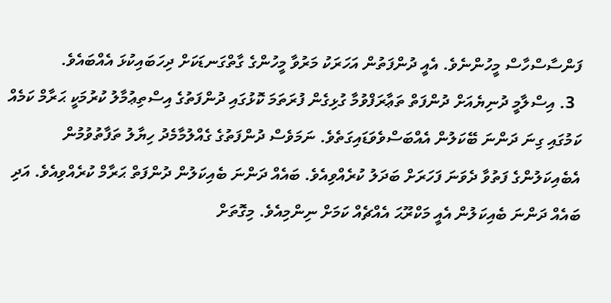ފަންސާސްހާސް މީހުންނެވެ. އެއީ ދުންފަތުން އަހަރަކު މަރުވާ މީހުންގެ ގާތްގަނޑަކަށް ދިހަބައިކުޅަ އެއްބައެވެ.
  3. އިސްލާމީ ދުނިޔެއަށް ދުންފަތް ތަޢާރަފްވުމާ ގުޅިގެން ފުރަތަމަ ކޮޅުގައި ދުންފަތުގެ އިސްތިޢުމާލު ކުރުމަކީ ޙަރާމް ކަމެއް ކަމުގައި ގިނަ ދަންނަ ބޭކަލުން އެއްބަސްވެވަޑައިގަތެވެ. ނަމަވެސް ދުންފަތުގެ ގެއްލުމާމެދު ހިޔާލު ތަފާތުވުމުން އެބެއިކަލުންގެ ފަތުވާ ދެވަނަ ފަހަރަށް ބަދަލު ކުރެއްވިއެވެ. ބައެއް ދަންނަ ބެއިކަލުން ދުންފަތް ޙަރާމް ކުރެއްވިއެވެ. އަދި ބައެއް ދަންނަ ބެއިކަލުން އެއީ މަކްރޫޙަ އެއްޗެއް ކަމަށް ނިންމިއެވެ. މިގޮތަށް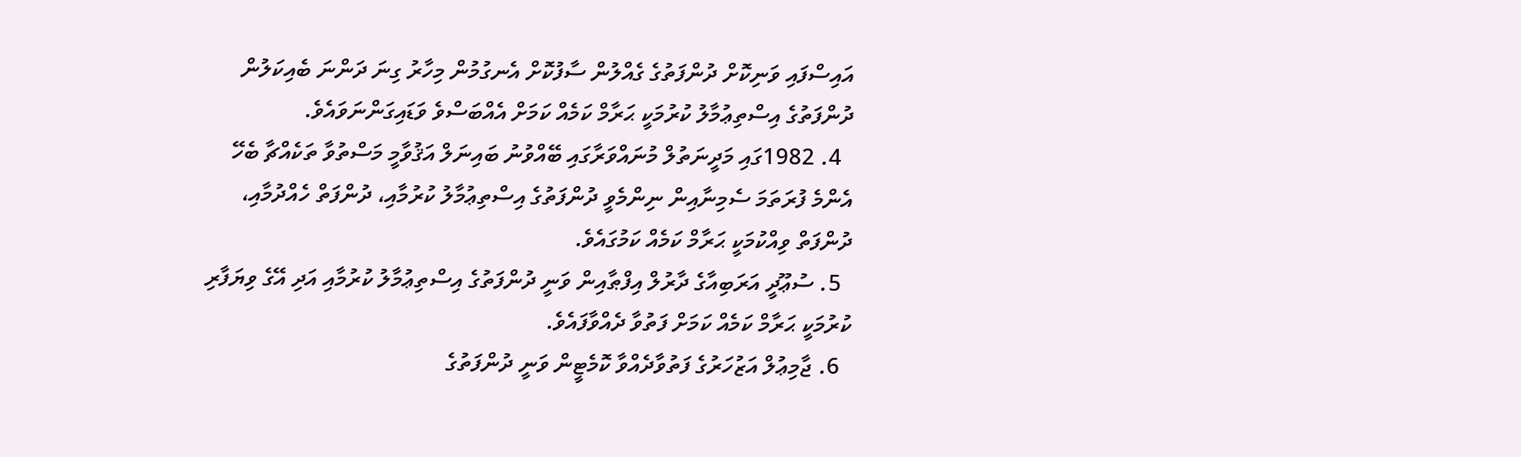އައިސްފައި ވަނިކޮށް ދުންފަތުގެ ގެއްލުން ސާފުކޮށް އެނގުމުން މިހާރު ގިނަ ދަންނަ ބެއިކަލުން ދުންފަތުގެ އިސްތިޢުމާލު ކުރުމަކީ ޙަރާމް ކަމެއް ކަމަށް އެއްބަސްވެ ވަޑައިގަންނަވައެވެ.
  4. 1982ގައި މަދީނަތުލް މުނައްވަރާގައި ބޭއްވުނު ބައިނަލް އަޤުވާމީ މަސްތުވާ ތަކެއްޗާ ބެހޭ އެންމެ ފުރަތަމަ ސެމިނާއިން ނިންމެވީ ދުންފަތުގެ އިސްތިޢުމާލު ކުރުމާއި، ދުންފަތް ހެއްދުމާއި، ދުންފަތް ވިއްކުމަކީ ޙަރާމް ކަމެއް ކަމުގައެވެ.
  5. ސުޢޫދީ އަރަބިއާގެ ދާރުލް އިފްޠާއިން ވަނީ ދުންފަތުގެ އިސްތިޢުމާލު ކުރުމާއި އަދި އޭގެ ވިޔަފާރި ކުރުމަކީ ޙަރާމް ކަމެއް ކަމަށް ފަތުވާ ދެއްވާފައެވެ.
  6. ޖާމިޢުލް އަޒުހަރުގެ ފަތުވާދެއްވާ ކޮމެޓީން ވަނީ ދުންފަތުގެ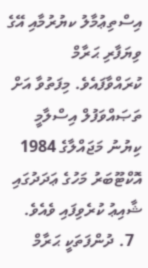އިސްތިޢުމާލު ކޔުރުމާއި އޭގެ ވިޔަފާރި ޙަރާމް ކުރައްވާފައެވެ. މިފަތުވާ އަށް ތަޞައްވަފުލް އިސްލާމީ ކިޔުނު މަޖައްލާގެ 1984 އޮކްޓޫބަރު މަހުގެ ޢަދަދުގައި ޝާއިޢު ކުރެވިފައި ވެއެވެ.
  7. ދުންފަތަކީ ޙަރާމް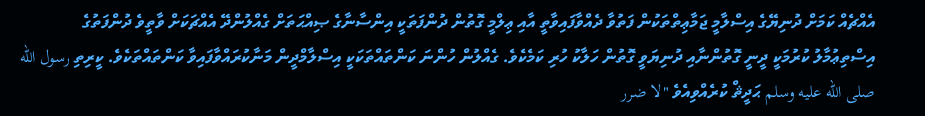އެއްޗެއް ކަމަށް ދުނިޔޭގެ އިސްލާމީ ޖަމާޢިތްތަކުން ފަތުވާ ދެއްވާފައިވާތީ އާއި ޢިލްމީ ގޮތުން ދުންފަތަކީ އިންސާނާގެ ޞިއްޙަތަށް ގެއްލުންދޭ އެއްޗަކަށް ވާތީވެ ދުންފަތުގެ އިސްތިޢުމާލު ކުރުމަކީ ދީނީ ގޮތުންނާއި ދުނިޔަވީ ގޮތުން ހަލާކު ހުރި ކަމެކެވެ. ގެއްލުން ހުންނަ ކަންތައްތަކަކީ އިސްލާމްދީން މަނާކުރައްވާފައިވާ ކަންތައްތަކެވެ. ކީރިތި رسول الله صلى الله عليه وسلم ޙަދީޘް ކުރެއްވިއެވެ "لا ضرر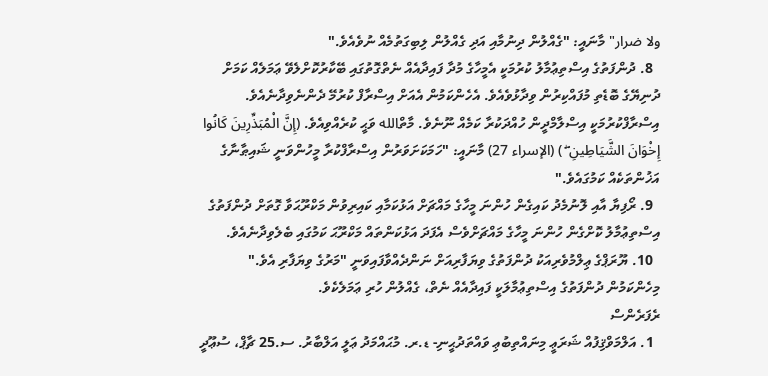ولا ضرار" މާނައީ: "ގެއްލުން ދިނުމާއި އަދި ގެއްލުން ލިބިގަތުމެއް ނުވެއެވެ."
  8. ދުންފަތުގެ އިސްތިޢުމާލު ކުރުމަކީ އެމީހާގެ މުދާ ފައިދާއެއް ނެތްގޮތުގައި ބޭކާރުކޮށްލެވޭ ޢަމަލެއް ކަމަށް ދުނިޔޭގެ ބޮޑެތި މުފައްކިރުން ވިދާޅުވެއެވެ. އެހެންކަމުން އެއަށް އިސްރާފް ކުރުމޭ ދެންނެވިދާނެއެވެ. އިސްރާފްކުރުމަކީ އިސްލާމްދީން ހުއްދަކުރާ ކަމެއް ނޫނެވެ. މާތްالله ވަޙީ ކުރެއްވިއެވެ. (إِنَّ الْمُبَذِّرِينَ كَانُوا إِخْوَانَ الشَّيَاطِينِ ۖ ) (الإسراء 27) މާނައީ: "ހަމަކަށަވަރުން އިސްރާފްކުރާ މީހުންވަނީ ޝައިޠާނާގެ އަޚުންތަކެއް ކަމުގައެވެ."
  9. ރޯފިޔާ އާއި ލޮނުމެދު ކައިގެން ހުންނަ މީހާގެ މައްޗަށް އަޅުކަމާއި ކައިރިވުން މަކްރޫޙަވާ ގޮތަށް ދުންފަތުގެ އިސްތިޢުމާލު ކޮށްގެން ހުންނަ މީހާގެ މައްޗަށްވެސް އެފަދަ އަޅުކަންތައް މަކްރޫޙަ ކަމުގައި ބެލެވިދާނެއެވެ.
  10. ޔޫރަޕްގެ ޢިލްމުވެރިއަކު ދުންފަތުގެ ވިޔަފާރިއަށް ނަންދެއްވާފައިވަނީ "މަރުގެ ވިޔަފާރި އެވެ."
މިހެންކަމުން ދުންފަތުގެ އިސްތިޢުމާލަކީ ފައިދާއެއް ނެތް، ގެއްލުން ހުރި ޢަމަލެކެވެ.
ރެފަރެންސް
  1. އަލްމަވްޤިފުއް ޝަރަޢީ މިނައްތިބުޢި ވައްތަދުޙީނި- ޑ.ރ. މުޙައްމަދު ޢަލީ އަލްބާރު. ސ.25 ޗާޕް، ސުޢޫދީ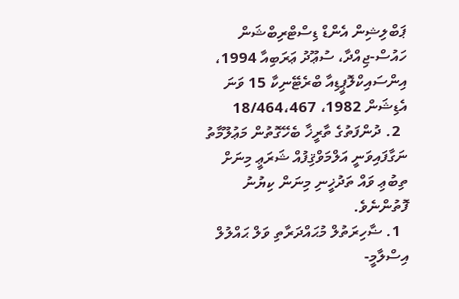ޕަބްލިޝިން އެންޑް ޑިސްޓްރިބްޝަން ހައުސް-ޖިއްދާ، ސުޢޫދު ޢަރަބިއާ 1994، އިންސައިކްލޮޕީޑިއާ ބްރެޓޭނިކާ 15 ވަނަ އެޑިޝަން 1982، 18/464،467
  2. ދުންފަތުގެ ތާރީޚާ ބެހޭގޮތުން މަޢުލޫމާތު ނަގާފައިވަނީ އަލްމަވްޤިފުއް ޝަރަޢީ މިނަށް ތިބުޢި ވައް ތަދުޚީނި މިނަން ކިޔުނު ފޮތުންނެވެ.
  1. ޟާހިރަތުލް މުޙައްދަރާތި ވަލް ޙައްލުލް އިސްލާމީ-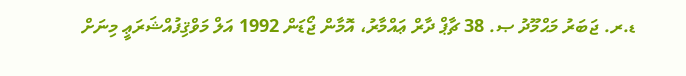ޑ.ރ. ޖަބަރު މަޙްމޫދު ޞ. 38 ޗާޕް ދާރް ޢައްމާރު، އޮމާން ޖޯޑަން 1992 އަލް މަވްޤިފުއްޝަރަޢީ މިނަށް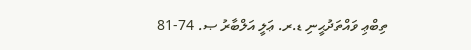ތިބްޢި ވައްތަދުޙީނި ޑ.ރ. ޢަލީ އަލްބާރު ޞ. 74-81